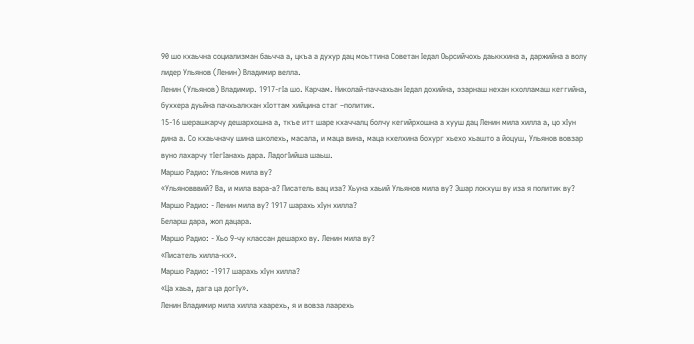90 шо кхаьчна социализман баьчча а, цкъа а духур дац моьттина Советан Iедал Оьрсийчохь даьккхина а, даржийна а волу лидер Ульянов (Ленин) Владимир велла.
Ленин (Ульянов) Владимир. 1917-гIа шо. Карчам. Николай-паччахьан Iедал дохийна, эзарнаш нехан кхолламаш кеггийна, буххера дуьйна пачхьалкхан хIоттам хийцина стаг –политик.
15-16 шерашкарчу дешархошна а, ткъе итт шаре кхаччалц болчу кегийрхошна а хууш дац Ленин мила хилла а, цо хIун дина а. Со кхаьчначу шина школехь, масала, и маца вина, маца кхелхина бохург хьехо хьашто а йоцуш, Ульянов вовзар вуно лахарчу тIегIанахь дара. ЛадогIийша шаьш.
Маршо Радио: Ульянов мила ву?
«Ульяновввий? Ва, и мила вара-а? Писатель вац иза? Хьуна хаьий Ульянов мила ву? Эшар локхуш ву иза я политик ву?
Маршо Радио: - Ленин мила ву? 1917 шарахь хIун хилла?
Беларш дара, жоп дацара.
Маршо Радио: - Хьо 9-чу классан дешархо ву. Ленин мила ву?
«Писатель хилла-кх».
Маршо Радио: -1917 шарахь хIун хилла?
«Ца хаьа, дага ца догIу».
Ленин Владимир мила хилла хаарехь, я и вовза лаарехь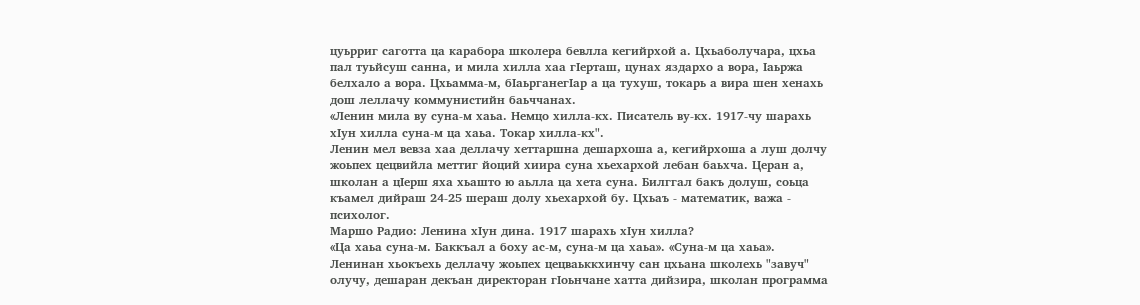цуьрриг саготта ца карабора школера бевлла кегийрхой а. Цхьаболучара, цхьа пал туьйсуш санна, и мила хилла хаа гIерташ, цунах яздархо а вора, Iаьржа белхало а вора. Цхьамма-м, бIаьрганегIар а ца тухуш, токарь а вира шен хенахь дош леллачу коммунистийн баьччанах.
«Ленин мила ву суна-м хаьа. Немцо хилла-кх. Писатель ву-кх. 1917-чу шарахь хIун хилла суна-м ца хаьа. Токар хилла-кх".
Ленин мел вевза хаа деллачу хеттаршна дешархоша а, кегийрхоша а луш долчу жоьпех цецвийла меттиг йоций хиира суна хьехархой лебан баьхча. Церан а, школан а цIерш яха хьашто ю аьлла ца хета суна. Билггал бакъ долуш, соьца къамел дийраш 24-25 шераш долу хьехархой бу. Цхьаъ - математик, важа - психолог.
Маршо Радио: Ленина хIун дина. 1917 шарахь хIун хилла?
«Ца хаьа суна-м. Баккъал а боху ас-м, суна-м ца хаьа». «Суна-м ца хаьа».
Ленинан хьокъехь деллачу жоьпех цецваьккхинчу сан цхьана школехь "завуч" олучу, дешаран декъан директоран гIоьнчане хатта дийзира, школан программа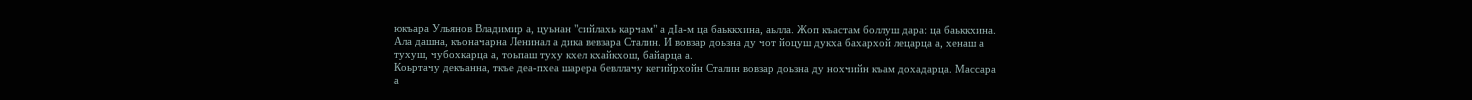юкъара Ульянов Владимир а, цуьнан "сийлахь карчам" а дIа-м ца баьккхина, аьлла. Жоп къастам боллуш дара: ца баьккхина.
Ала дашна, къоначарна Ленинал а дика вевзара Сталин. И вовзар доьзна ду чот йоцуш дукха бахархой лецарца а, хенаш а тухуш, чубохкарца а, тоьпаш туху кхел кхайкхош, байарца а.
Коьртачу декъанна, ткъе деа-пхеа шарера бевллачу кегийрхойн Сталин вовзар доьзна ду нохчийн къам дохадарца. Массара а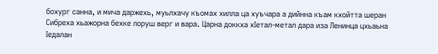бохург санна, и мича даржехь, муьлхачу къомах хилла ца хуъчара а дийнна къам кхойтта шеран Сибреха хьажорна бехке лоруш верг и вара. Царна доккха хIетал-метал дара иза Ленинца цхьаьна Iедалан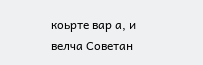коьрте вар а, и велча Советан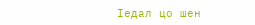Iедал цо шен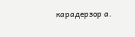карадерзор а.